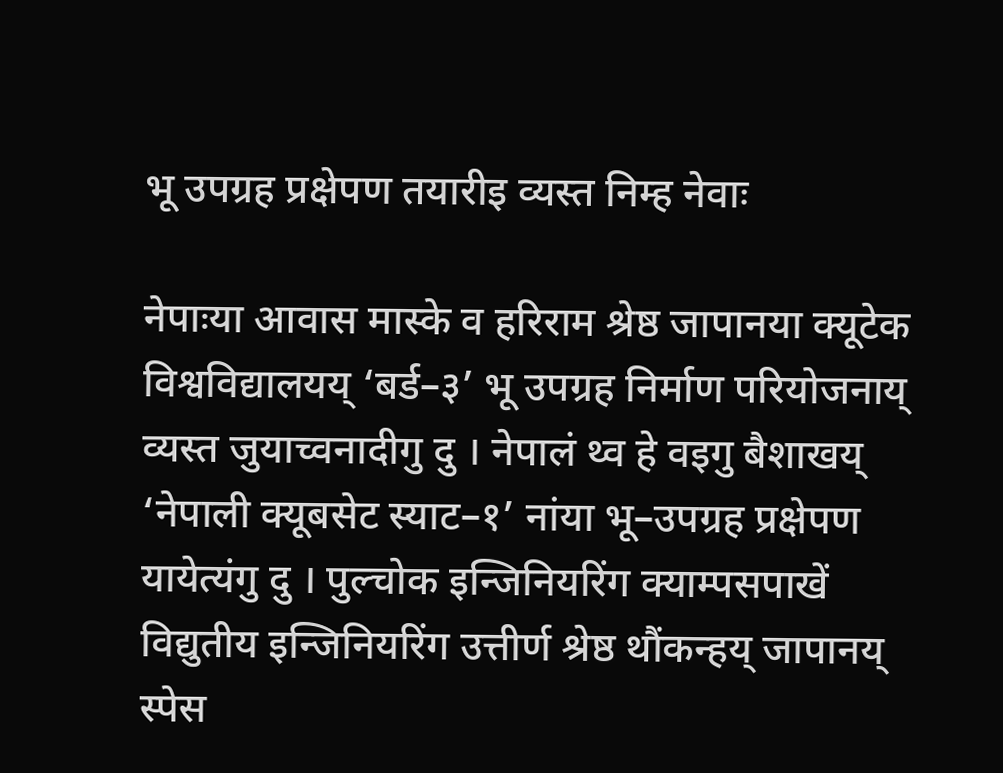भू उपग्रह प्रक्षेपण तयारीइ व्यस्त निम्ह नेवाः

नेपाःया आवास मास्के व हरिराम श्रेष्ठ जापानया क्यूटेक विश्वविद्यालयय् ‘बर्ड–३’ भू उपग्रह निर्माण परियोजनाय् व्यस्त जुयाच्वनादीगु दु । नेपालं थ्व हे वइगु बैशाखय् ‘नेपाली क्यूबसेट स्याट–१’ नांया भू–उपग्रह प्रक्षेपण यायेत्यंगु दु । पुल्चोक इन्जिनियरिंग क्याम्पसपाखें विद्युतीय इन्जिनियरिंग उत्तीर्ण श्रेष्ठ थौंकन्हय् जापानय् स्पेस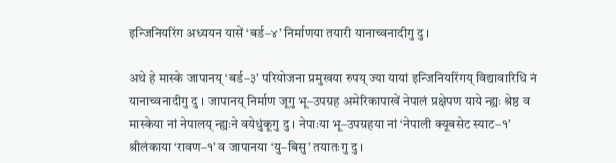इन्जिनियरिंग अध्ययन यासें ‘बर्ड–४’ निर्माणया तयारी यानाच्वनादीगु दु ।

अथे हे मास्के जापानय् ‘बर्ड–३’ परियोजना प्रमुखया रुपय् ज्या यायां इन्जिनियरिंगय् विद्यावारिधि नं यानाच्वनादीगु दु । जापानय् निर्माण जूगु भू–उपग्रह अमेरिकापाखें नेपालं प्रक्षेपण याये न्ह्यः श्रेष्ठ व मास्केया नां नेपालय् न्ह्यःने वयेधुंकूगु दु । नेपाःया भू–उपग्रहया नां ‘नेपाली क्यूबसेट स्याट–१’ श्रीलंकाया ‘रावण–१’ व जापानया ‘यु–बिसु’ तयातःगु दु ।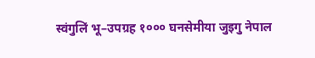स्वंगुलिं भू–उपग्रह १००० घनसेमीया जुइगु नेपाल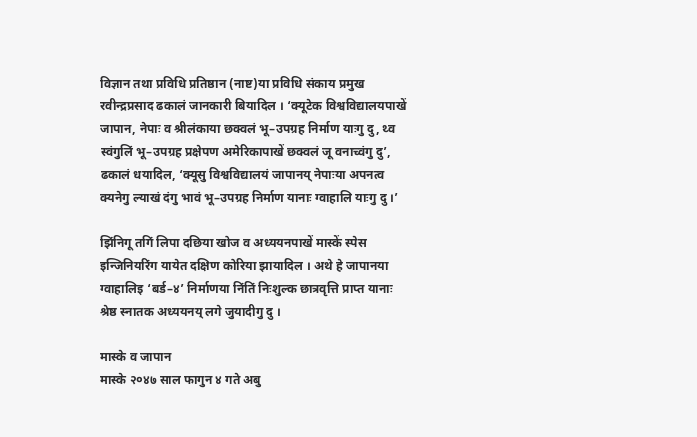विज्ञान तथा प्रविधि प्रतिष्ठान (नाष्ट)या प्रविधि संकाय प्रमुख रवीन्द्रप्रसाद ढकालं जानकारी बियादिल । ‘क्यूटेक विश्वविद्यालयपाखें जापान, नेपाः व श्रीलंकाया छक्वलं भू–उपग्रह निर्माण याःगु दु, थ्व स्वंगुलिं भू–उपग्रह प्रक्षेपण अमेरिकापाखें छक्वलं जू वनाच्वंगु दु’, ढकालं धयादिल, ‘क्यूसु विश्वविद्यालयं जापानय् नेपाःया अपनत्व क्यनेगु ल्याखं दंगु भावं भू–उपग्रह निर्माण यानाः ग्वाहालि याःगु दु ।’

झिंनिगू तगिं लिपा दछिया खोज व अध्ययनपाखें मास्कें स्पेस इन्जिनियरिंग यायेत दक्षिण कोरिया झायादिल । अथे हे जापानया ग्वाहालिइ ‘बर्ड–४’ निर्माणया निंतिं निःशुल्क छात्रवृत्ति प्राप्त यानाः श्रेष्ठ स्नातक अध्ययनय् लगे जुयादीगु दु ।

मास्के व जापान
मास्के २०४७ साल फागुन ४ गते अबु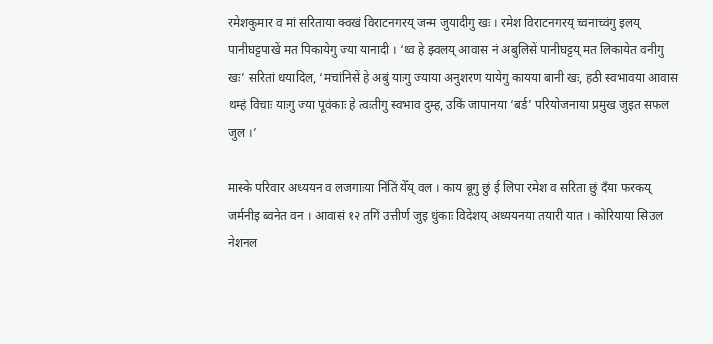रमेशकुमार व मां सरिताया क्वखं विराटनगरय् जन्म जुयादीगु खः । रमेश विराटनगरय् च्वनाच्वंगु इलय् पानीघट्टपाखें मत पिकायेगु ज्या यानादी । ‘थ्व हे झ्वलय् आवास नं अबुलिसें पानीघट्टय् मत लिकायेत वनीगु खः’ सरितां धयादिल, ‘मचांनिसें हे अबुं याःगु ज्याया अनुशरण यायेगु कायया बानी खः, हठी स्वभावया आवास थम्हं विचाः याःगु ज्या पूवंकाः हे त्वःतीगु स्वभाव दुम्ह, उकिं जापानया ‘बर्ड’ परियोजनाया प्रमुख जुइत सफल जुल ।’

मास्के परिवार अध्ययन व लजगाःया निंतिं येँय् वल । काय बूगु छुं ई लिपा रमेश व सरिता छुं दँया फरकय् जर्मनीइ ब्वनेत वन । आवासं १२ तगिं उत्तीर्ण जुइ धुंकाः विदेशय् अध्ययनया तयारी यात । कोरियाया सिउल नेशनल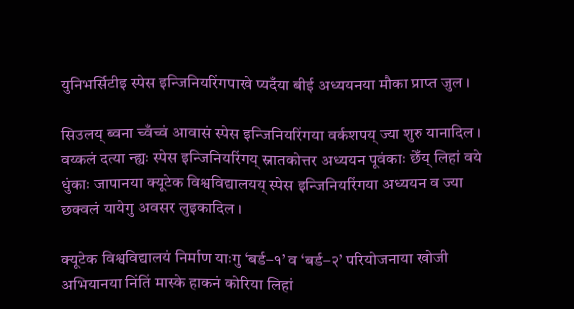युनिभर्सिटीइ स्पेस इन्जिनियरिंगपाखे प्यदँया बीई अध्ययनया मौका प्राप्त जुल ।

सिउलय् ब्वना च्वँच्वं आवासं स्पेस इन्जिनियरिंगया वर्कशपय् ज्या शुरु यानादिल । वय्कलं दत्या न्ह्यः स्पेस इन्जिनियरिंगय् स्नातकोत्तर अध्ययन पूवंकाः छेँय् लिहां वये धुंकाः जापानया क्यूटेक विश्वविद्यालयय् स्पेस इन्जिनियरिंगया अध्ययन व ज्या छक्वलं यायेगु अवसर लुइकादिल ।

क्यूटेक विश्वविद्यालयं निर्माण याःगु ‘बर्ड–१’ व ‘बर्ड–२’ परियोजनाया खोजी अभियानया निंतिं मास्के हाकनं कोरिया लिहां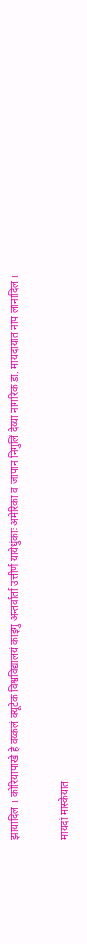झायादिल । कोरियापाखे हे वय्कलं क्यूटेक विश्वविद्यालयं काइगु अन्तर्वार्ता उत्तीर्ण यायेधुंकाः अमेरिका व जापान निगुलिं देय्या नागरिक डा. मायदायात नाप लानादिल ।

मायदां मास्केयात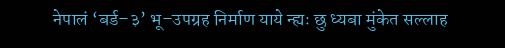नेपालं ‘बर्ड–३’ भू–उपग्रह निर्माण याये न्ह्यः छु ध्यबा मुंकेत सल्लाह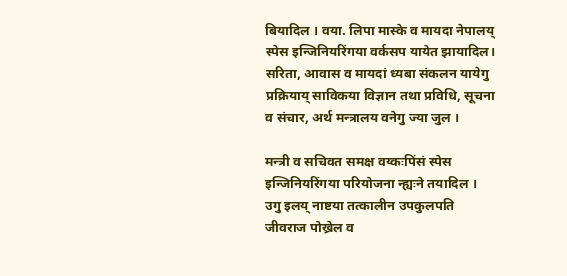बियादिल । वया. लिपा मास्के व मायदा नेपालय् स्पेस इन्जिनियरिंगया वर्कसप यायेत झायादिल। सरिता, आवास व मायदां ध्यबा संकलन यायेगु प्रक्रियाय् साविकया विज्ञान तथा प्रविधि, सूचना व संचार, अर्थ मन्त्रालय वनेगु ज्या जुल ।

मन्त्री व सचिवत समक्ष वय्कःपिंसं स्पेस इन्जिनियरिंगया परियोजना न्ह्यःने तयादिल । उगु इलय् नाष्टया तत्कालीन उपकुलपति जीवराज पोख्रेल व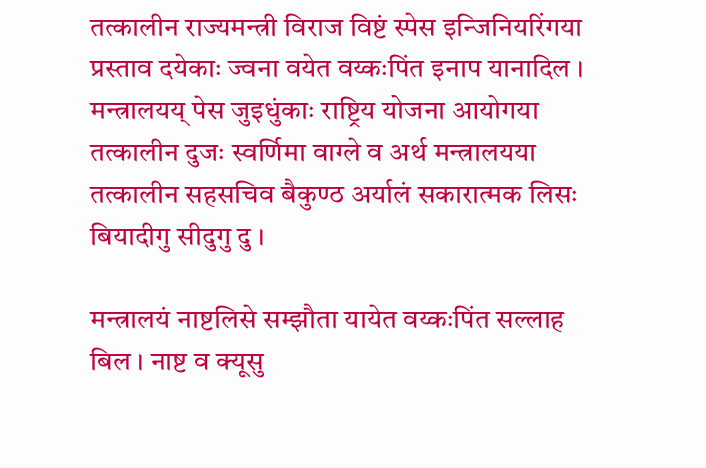तत्कालीन राज्यमन्त्री विराज विष्टं स्पेस इन्जिनियरिंगया प्रस्ताव दयेकाः ज्वना वयेत वय्कःपिंत इनाप यानादिल । मन्त्रालयय् पेस जुइधुंकाः राष्ट्रिय योजना आयोगया तत्कालीन दुजः स्वर्णिमा वाग्ले व अर्थ मन्त्रालयया तत्कालीन सहसचिव बैकुण्ठ अर्यालं सकारात्मक लिसः बियादीगु सीदुगु दु ।

मन्त्रालयं नाष्टलिसे सम्झौता यायेत वय्कःपिंत सल्लाह बिल । नाष्ट व क्यूसु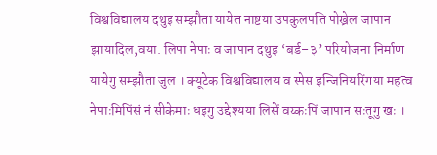विश्वविद्यालय दथुइ सम्झौता यायेत नाष्टया उपकुलपति पोख्रेल जापान झायादिल,वया. लिपा नेपाः व जापान दथुइ ‘बर्ड–३’ परियोजना निर्माण यायेगु सम्झौता जुल । क्यूटेक विश्वविद्यालय व स्पेस इन्जिनियरिंगया महत्व नेपाःमिपिंसं नं सीकेमाः धइगु उद्देश्यया लिसें वय्कःपिं जापान सःतूगु खः ।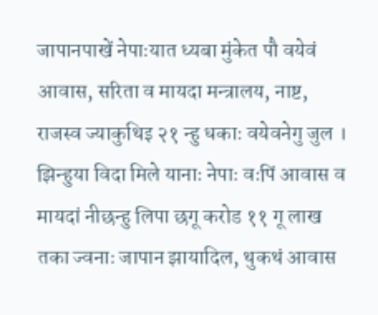जापानपाखें नेपाःयात ध्यबा मुंकेत पौ वयेवं आवास, सरिता व मायदा मन्त्रालय, नाष्ट, राजस्व ज्याकुथिइ २१ न्हु धकाः वयेवनेगु जुल । झिन्हुया विदा मिले यानाः नेपाः वःपिं आवास व मायदां नीछन्हु लिपा छगू करोड ११ गू लाख तका ज्वनाः जापान झायादिल, थुकथं आवास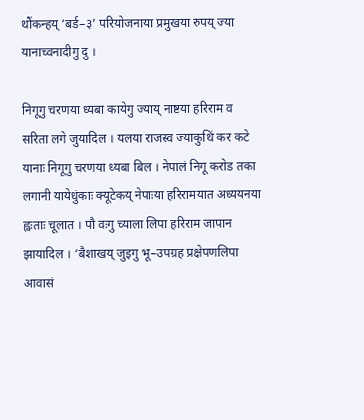थौंकन्हय् ‘बर्ड–३’ परियोजनाया प्रमुखया रुपय् ज्या यानाच्वनादीगु दु ।

निगूगु चरणया ध्यबा कायेगु ज्याय् नाष्टया हरिराम व सरिता लगे जुयादिल । यलया राजस्व ज्याकुथिं कर कटे यानाः निगूगु चरणया ध्यबा बिल । नेपालं निगू करोड तका लगानी यायेधुंकाः क्यूटेकय् नेपाःया हरिरामयात अध्ययनया ह्वःताः चूलात । पौ वःगु च्याला लिपा हरिराम जापान झायादिल । ‘बैशाखय् जुइगु भू–उपग्रह प्रक्षेपणलिपा आवासं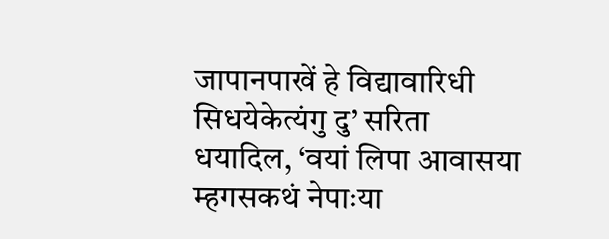जापानपाखें हे विद्यावारिधी सिधयेकेत्यंगु दु’ सरिता धयादिल, ‘वयां लिपा आवासया म्हगसकथं नेपाःया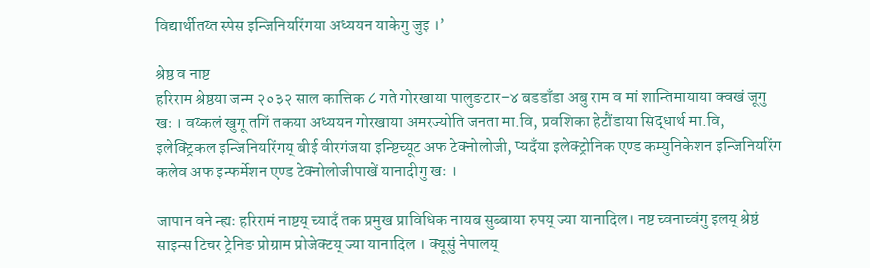विद्यार्थीतय्त स्पेस इन्जिनियरिंगया अध्ययन याकेगु जुइ ।’

श्रेष्ठ व नाष्ट
हरिराम श्रेष्ठया जन्म २०३२ साल कात्तिक ८ गते गोरखाया पालुङटार–४ बडडाँडा अबु राम व मां शान्तिमायाया क्वखं जूगु खः । वय्कलं खुगू तगिं तकया अध्ययन गोरखाया अमरज्योति जनता मा.वि, प्रवशिका हेटौंडाया सिद्धार्थ मा.वि, इलेक्ट्रिकल इन्जिनियरिंगय् बीई वीरगंजया इन्ष्टिच्यूट अफ टेक्नोलोजी, प्यदँया इलेक्ट्रोनिक एण्ड कम्युनिकेशन इन्जिनियरिंग कलेव अफ इन्फर्मेशन एण्ड टेक्नोलोजीपाखें यानादीगु खः ।

जापान वने न्ह्यः हरिरामं नाष्टय् च्यादँ तक प्रमुख प्राविधिक नायब सुब्बाया रुपय् ज्या यानादिल। नष्ट च्वनाच्वंगु इलय् श्रेष्ठं साइन्स टिचर ट्रेनिङ प्रोग्राम प्रोजेक्टय् ज्या यानादिल । क्यूसुं नेपालय्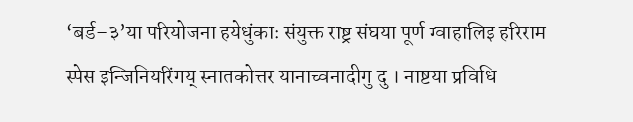‘बर्ड–३’या परियोजना हयेधुंकाः संयुक्त राष्ट्र संघया पूर्ण ग्वाहालिइ हरिराम स्पेस इन्जिनियरिंगय् स्नातकोत्तर यानाच्वनादीगु दु । नाष्टया प्रविधि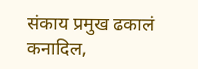संकाय प्रमुख ढकालं कनादिल,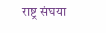राष्ट्र संघया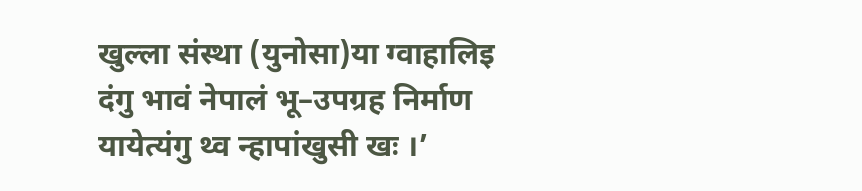खुल्ला संस्था (युनोसा)या ग्वाहालिइ दंगु भावं नेपालं भू–उपग्रह निर्माण यायेत्यंगु थ्व न्हापांखुसी खः ।’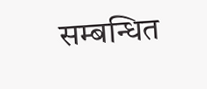सम्बन्धित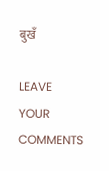बुखँ

LEAVE YOUR COMMENTS